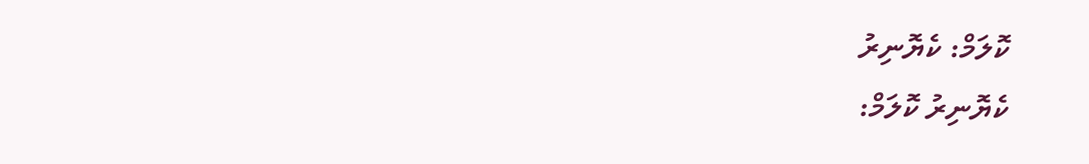ކޮލަމް: ކެޔޮނިރު
ކެޔޮނިރު ކޮލަމް: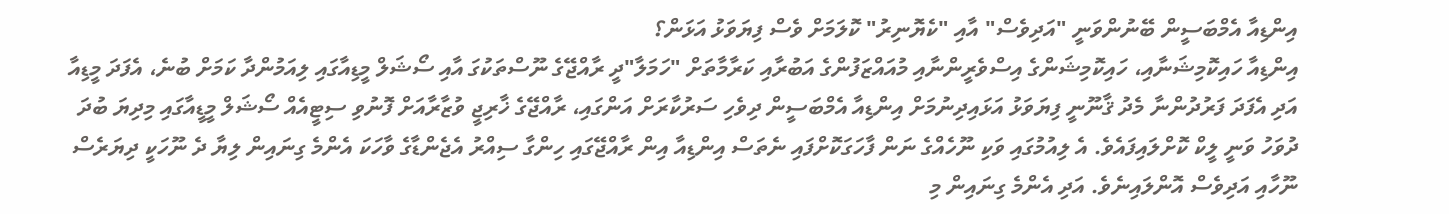އިންޑިއާ އެމްބަސީން ބޭނުންވަނީ "އަދިވެސް" އާއި "ކެޔޮނިރު" ކޮލަމަށް ވެސް ފިޔަވަޅު އަޅަން؟
އިންޑިއާ ހައިކޮމިޝަނާއި، ހައިކޮމިޝަންގެ އިސްވެރީންނާއި މުއައްޒަފުންގެ އަބުރާއި ކަރާމާތަށް "ހަމަލާ"ދީ ރާއްޖޭގެ ނޫސްތަކުގަ އާއި ސޯޝަލް މީޑިއާގައި ލިއަމުންދާ ކަމަށް ބުނެ، އެފަދަ މީޑިއާ އަދި އެފަދަ ފަރުދުންނާ މެދު ޤާނޫނީ ފިޔަވަޅު އަޅައިދިނުމަށް އިންޑިއާ އެމްބަސީން ދިވެހި ސަރުކާރަށް އަންގައި، ރާއްޖޭގެ ޚާރިޖީ ވުޒާރާއަށް ފޮނުވި ސިޓީއެއް ސޯޝަލް މީޑީއާގައި މިދިޔަ ބުދަ ދުވަހު ވަނީ ލީކް ކޮށްލައިފައެވެ. އެ ލިއުމުގައި ވަކި ނޫހެއްގެ ނަން ފާހަގަކޮށްފައި ނެތަސް އިންޑިއާ އިން ރާއްޖޭގައި ހިންގާ ސިއްރު އެޖެންޑާގެ ވާހަކަ އެންމެ ގިނައިން ލިޔާ ދެ ނޫހަކީ ދިޔަރެސް ނޫހާއި އަދިވެސް އޮންލައިނެވެ. އަދި އެންމެ ގިނައިން މި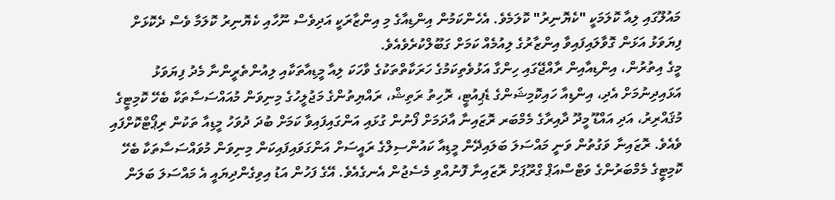މައުލޫގައި ލިއާ ކޮލަމަކީ "ކެޔޮނިރު" ކޮލަމެވެ. އެހެންކަމުން އިންޑިއާގެ މި އިންޒާރަކީ އަދިވެސް ނޫހާއި ކެޔޮނިރު ކޮލަމާ ވެސް ދެކޮޅަށް ފިޔަވަޅު އަޅަން ގޮވާލައިފައިވާ އިންޒާރުގެ ލިއުމެއް ކަމަށް ގަބޫލްކުރެވެއެވެ.
މީގެ އިތުރުން، އިންޑިއާއިން ރާއްޖޭގައި ހިންގާ އަޅުވެތިކަމުގެ ހަރަކާތްތަކުގެ ވާހަކަ ލިއާ މީޑިއާތަކާއި ލިއުންތެރީންނާ މެދު ފިޔަވަޅު އަޅައިދިނުމަށް އެދި، އިންޑިއާ ހައިކޮމިޝަންގެ ޑެޕިއުޓީ، ރޮހިތު ރަތިޝް، ރައްޔިތުންގެ މަޖުލީހުގެ މިނިވަން މުއައްސަސާތަކާ ބެހޭ ކޮމިޓީގެ މުޤައްރިރު، އަދި އައްޑޫ މީދޫ ދާއިރާގެ މެމްބަރ ރޮޒައިނާ އާދަމަށް ފޯނުން ގުޅައި އަންގައިފައިވާ ކަމަށް ބުދަ ދުވަހު މީޑިއާ ތަކުން ރިޕޯޓްކޮށްފައި ވެއެވެ. ރޮޒައިނާ ވަގުތުން ވަނީ މައްސަލަ ބަލައިދޭން މީޑިއާ ކައުންސިލްގެ ރައީސަށް އަންގަވައިފައިކަން މިނިވަން މުވައްސަސާތަކާ ބެހޭ ކޮމިޓީގެ މެމްބަރުންގެ ވަޓްސްއަޕް ގްރޫޕަށް ރޮޒައިނާ ފޮނުއްވި މެސެޖުން އެނގެއެވެ. އޭގެ ފަހުން އަޑު އިވިގެންދިޔައީ އެ މައްސަލަ ބަލަން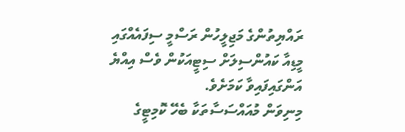ރައްޔިތުންގެ މަޖިލީހުން ރަސްމީ ސިފައެއްގައި މީޑިއާ ކައުންސިލަށް ސިޓީއަކުން ވެސް އިއްޔެ އަންގައިފައިވާ ކަމަށެވެ.
މިނިވަން މުއައްސަސާތަކާ ބެހޭ ކޮމިޓީގެ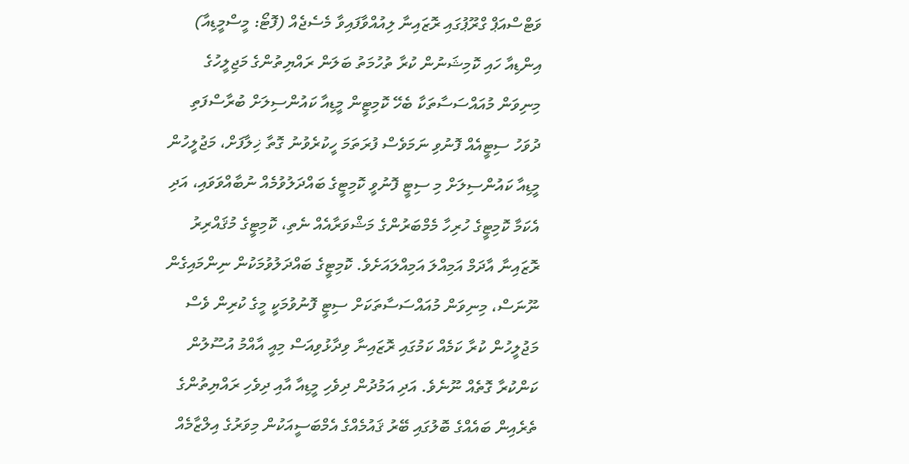ވަޓްސްއަޕް ގްރޫޕުގައި ރޮޒައިނާ ލިއުއްވާފައިވާ މެސެޖެއް (ފޮޓޯ: މީސްމީޑިއާ)
އިންޑިއާ ހައި ކޮމިޝަނުން ކުރާ ތުހުމަތު ބަލަން ރައްޔިތުންގެ މަޖިލީހުގެ މިނިވަން މުއައްސަސާތަކާ ބެހޭ ކޮމިޓީން މީޑިއާ ކައުންސިލަށް ބުރާސްފަތި ދުވަހު ސިޓީއެއް ފޮނުވި ނަމަވެސް ފުރަތަމަ ހީކުރެވުނު ގޮތާ ޚިލާފަށް، މަޖުލީހުން މީޑިއާ ކައުންސިލަށް މި ސިޓީ ފޮނުވީ ކޮމިޓީގެ ބައްދަލުވުމެއް ނުބާއްވަވައި، އަދި އެކަމާ ކޮމިޓީގެ ހުރިހާ މެމްބަރުންގެ މަޝްވަރާއެއް ނެތި، ކޮމިޓީގެ މުޤައްރިރު ރޮޒައިނާ އާދަމް އަމިއްލަ އަމިއްލައަށެވެ. ކޮމިޓީގެ ބައްދަލުވުމަކުން ނިންމައިގެން ނޫނަސް، މިނިވަން މުއައްސަސާތަކަށް ސިޓީ ފޮނުވުމަކީ މީގެ ކުރިން ވެސް މަޖުލީހުން ކުރާ ކަމެއް ކަމުގައި ރޮޒައިނާ ވިދާޅުވިއަސް މިއީ އާއްމު އުސޫލުން ކަންކުރާ ގޮތެއް ނޫނެވެ. އަދި އަމުދުން ދިވެހި މީޑިއާ އާއި ދިވެހި ރައްޔިތުންގެ ތެރެއިން ބައެއްގެ ބޮލުގައި ބޭރު ޤައުމެއްގެ އެމްބަސީއަކުން މިވަރުގެ އިލްޒާމެއް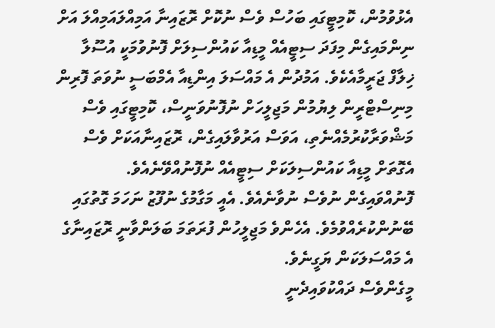އެޅުވުމުން، ކޮމިޓީގައި ބަހުސް ވެސް ނުކޮށް ރޮޒައިނާ އަމިއްލައަމިއްލަ އަށް ނިންމައިގެން މިފަދަ ސިޓީއެއް މީޑިއާ ކައުންސިލަށް ފޮނުވުމަކީ އުސޫލާ ޚިލާފް ޖަރީމާއެކެވެ. އަމުދުން އެ މައްސަލަ އިންޑިއާ އެމްބަސީ ނުވަތަ ފޮރިން މިނިސްޓްރީން ލިޔުމުން މަޖިލީހަށް ނުފޮނުވަނީސް، ކޮމިޓީގައި ވެސް މަޝްވަރާކުރުމެއްނެތި، އަވަސް އަރުވާލައިގެން، ރޮޒައިނާއަކަށް ވެސް އެގޮތަށް މީޑިއާ ކައުންސިލަކަށް ސިޓީއެއް ނުފޮނުއްވޭނެއެވެ. ފޮނުއްވައިގެން ނުވެސް ނުވާނެއެވެ. އެއީ މަގާމުގެ ނުފޫޒު ނަހަމަ ގޮތުގައި ބޭނުންކުރެއްވުމެވެ. އެހެންވެ މަޖިލީހުން ފުރަތަމަ ބަލަންވާނީ ރޮޒައިނާގެ އެ މައްސަލަކަން ޔަގީނެވެ.
މީގެންވެސް ދައްކުވައިދެނީ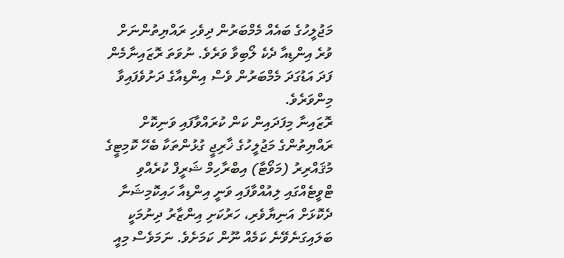މަޖުލީހުގެ ބައެއް މެމްބަރުން ދިވެހި ރައްޔިތުންނަށް ވުރެ އިންޑިއާ ދެކެ ލޯބިވާ ވަރެވެ. ނުވަތަ ރޮޒައިނާމެން ފަދަ އަޑުގަދަ މެމްބަރުން ވެސް އިންޑިއާގެ ދަށުވެފައިވާ މިންވަރެވެ.
ރޮޒައިނާ މިފަދައިން ކަން ކުރައްވާފައި ވަނިކޮށް ރައްޔިތުންގެ މަޖުލީހުގެ ޚާރިޖީ ގުޅުންތަކާ ބެހޭ ކޮމިޓީގެ މުޤައްރިރު (މަވޯޓާ) އިބްރާހިމް ޝަރީފް ކުރެއްވި ޓްވީޓެއްގައި ލިއުއްވާފައި ވަނީ އިންޑިއާ ހައިކޮމިޝަނާ ދެކޮޅަށް އަނިޔާވެރި، ހަރުކަށި އިންޒާރު ދިނުމަކީ ބަލައިގަނެވޭނެ ކަމެއް ނޫން ކަމަށެވެ. ނަމަވެސް މިއީ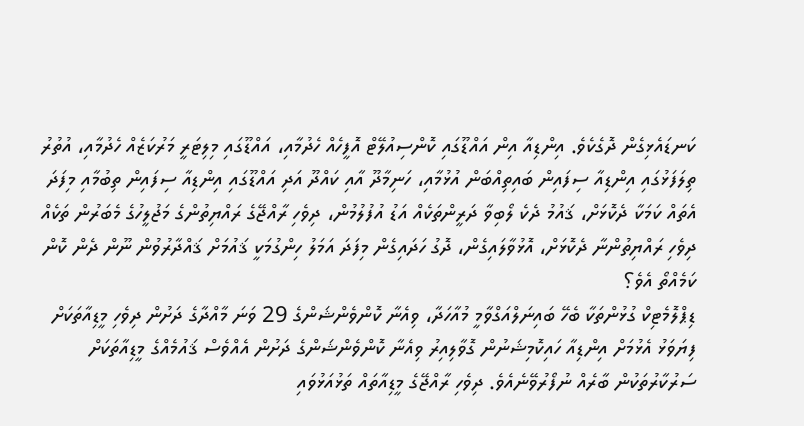ކަނޑައެޅިގެން ދޮގެކެވެ. އިންޑިއާ އިން އައްޑޫގައި ކޮންސިއުލޭޓް އޮފީހެއް ހެދުމާއި، އައްޑޫގައި މިލިޓަރީ މަރުކަޒެއް ހެދުމާއި، އުތުރު ތިލަފަޅުގައި އިންޑިއާ ސިފައިން ބައިތިއްބަން އުޅުމާއި، ހަނިމާދޫ އާއި ކައްދޫ އަދި އައްޑޫގައި އިންޑިއާ ސިފައިން ތިބުމާއި މިފަދަ އެތައް ކަމަކާ ދެކޮޅަށް، ޤައުމު ދެކެ ލޯބިވާ ދަރީންތަކެއް އަޑު އުފުލުމުން، ދިވެހި ރާއްޖޭގެ ރައްޔިތުންގެ މަޖުލީހުގެ މެބަރުން ތަކެއް ދިވެހި ރައްޔިތުންނާ ދެކޮޅަށް، އޮޅުވާލައިގެން، ދޮގު ހަދައިގެން މިފަދަ އަމަލު ހިންގުމަކީ ޤައުމަށް ޤައްދާރުވުން ނޫން ދެން ކޮން ކަމެއްތޯ އެވެ؟
ޑިޕްލޮމެޓިކް ގުޅުންތަކާ ބެހޭ ބައިނަލްއަގްވާމީ މުއާހަދާ، ވިއެނާ ކޮންވެންޝަންގެ 29 ވަނަ މާއްދާގެ ދަށުން ދިވެހި މީޑިއާތަކަށް ފިޔަވަޅު އެޅުމަށް އިންޑިއާ ހައިކޮމިޝަނުން ގޮވާލިއިރު ވިއެނާ ކޮންވެންޝަންގެ ދަށުން އެއްވެސް ޤައުމެއްގެ މީޑިއާތަކަށް ސަރުކާރުތަކުން ބާރެއް ނުފޯރުވޭނެއެވެ. ދިވެހި ރާއްޖޭގެ މީޑިއާތައް ތަޅުއަޅުވައި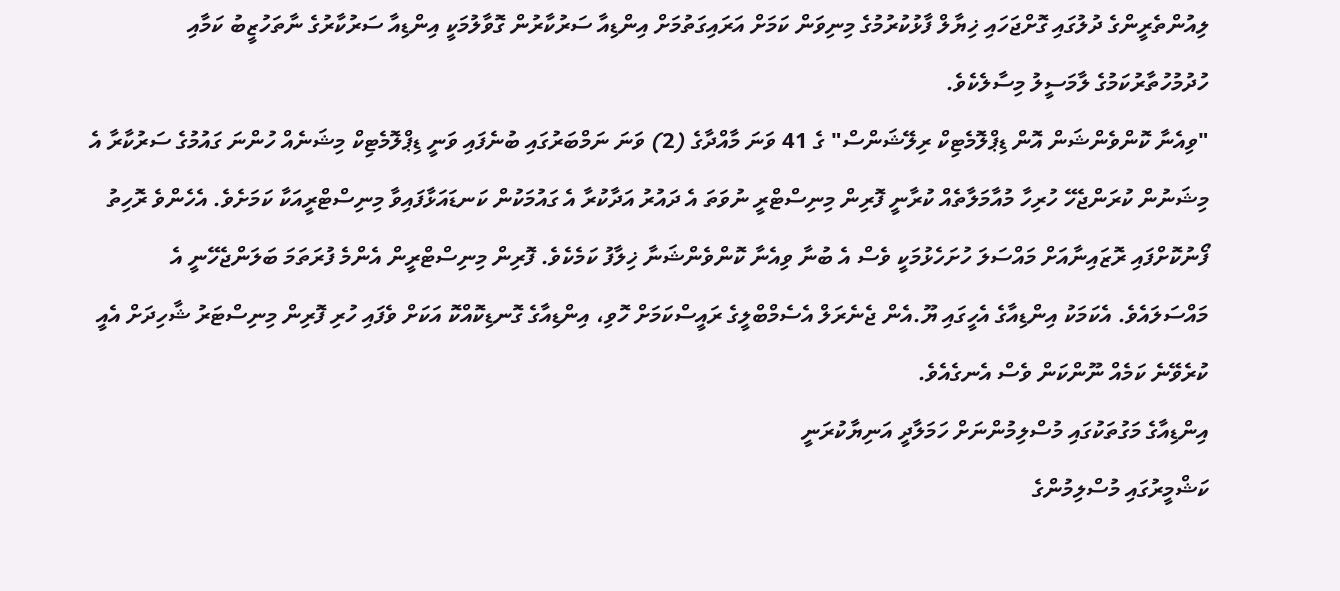ލިއުންތެރީންގެ ދުލުގައި ގޮށްޖަހައި ޚިޔާލް ފާޅުކުރުމުގެ މިނިވަން ކަމަށް އަރައިގަތުމަށް އިންޑިއާ ސަރުކާރުން ގޮވާލުމަކީ އިންޑިއާ ސަރުކާރުގެ ނާތަހުޒީބު ކަމާއި ހުދުމުހުތާރުކަމުގެ ލާމަސީލު މިސާލެކެވެ.
"ވިއެނާ ކޮންވެންޝަން އޮން ޑިޕްލޮމެޓިކް ރިލޭޝަންސް" ގެ 41 ވަނަ މާއްދާގެ (2) ވަނަ ނަމްބަރުގައި ބުނެފައި ވަނީ ޑިޕްލޮމެޓިކް މިޝަނެއް ހުންނަ ގައުމުގެ ސަރުކާރާ އެ މިޝަނުން ކުރަންޖެހޭ ހުރިހާ މުއާމަލާތެއް ކުރާނީ ފޮރިން މިނިސްޓްރީ ނުވަތަ އެ ދައުރު އަދާކުރާ އެ ގައުމަކުން ކަނޑައަޅާފައިވާ މިނިސްޓްރީއަކާ ކަމަށެވެ. އެހެންވެ ރޮހިތު ފޯނުކޮށްފައި ރޮޒައިނާއަށް މައްސަލަ ހުށަހެޅުމަކީ ވެސް އެ ބުނާ ވިއެނާ ކޮންވެންޝަނާ ޚިލާފު ކަމެކެވެ. ފޮރިން މިނިސްޓްރީން އެންމެ ފުރަތަމަ ބަލަންޖެހޭނީ އެ މައްސަލައެވެ. އެކަމަކު އިންޑިއާގެ އެހީގައި ޔޫ.އެން ޖެނެރަލް އެސެމްބްލީގެ ރައީސްކަމަށް ހޮވި، އިންޑިއާގެ ގޮނޑިކޮއްކޮ އަކަށް ވެފައި ހުރި ފޮރިން މިނިސްޓަރު ޝާހިދަށް އެއީ ކުރެވޭނެ ކަމެއް ނޫންކަން ވެސް އެނގެއެވެ.
އިންޑިއާގެ މަގުތަކުގައި މުސްލިމުންނަށް ހަމަލާދީ އަނިޔާކުރަނީ
ކަޝްމީރުގައި މުސްލިމުންގެ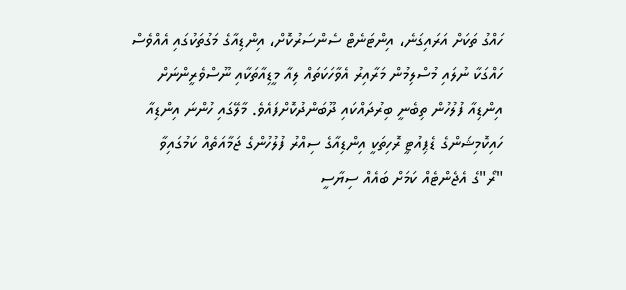ހައްގު ތަކަށް އަރައިގަނެ، އިންޓަނެޓް ސެންސަރުކޮށް، އިންޑިއާގެ މަގުތަކުގައި އެއްވެސް ހައްގަކާ ނުލައި މުސްލިމުން މަރާއިރު އެވާހަކަތައް ލިއާ މީޑިއާތަކާއި ނޫސްވެރީންނަށް އިންޑިއާ ފުލުހުން ތިބެނީ ބިރުދައްކައި ދޫބަންދުކޮށްފައެވެ. މާލޭގައި ހުންނަ އިންޑިއާ ހައިކޮމިޝަންގެ ޑެޕިއުޓީ ރޮހިތަކީ އިންޑިއާގެ ސިއްރު ފުލުހުންގެ ޖަމާއަތެއް ކަމުގައިވާ "ރޯ"ގެ އެޖެންޓެއް ކަމަށް ބައެއް ސިޔާސީ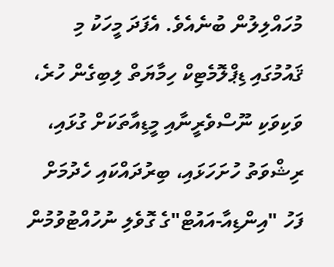މުހައްލިލުން ބުނެއެވެ. އެފަދަ މީހަކު މި ޤައުމުގައި ޑިޕްލޮމެޓިކް ހިމާޔަތް ލިބިގެން ހުރެ، ވަކިވަކި ނޫސްވެރީނާއި މީޑިއާތަކަށް ގުޅައި، ރިޝްވަތު ހުށަހަޅައި، ބިރުދައްކައި ހެދުމަށް ފަހު "އިންޑިއާ-އައުޓް"ގެ ގޮވެލި ނުހުއްޓުވުމުން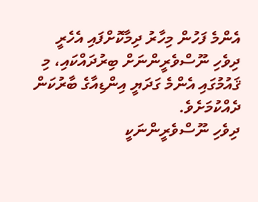އެންމެ ފަހުން މިހާރު ދިމާކޮށްފައި އެހެރީ ދިވެހި ނޫސްވެރީންނަށް ބިރުދައްކައި، މި ޤައުމުގައި އެންމެ ގަދަޔީ އިންޑިއާގެ ބާރުކަން ދެއްކުމަށެވެ.
ދިވެހި ނޫސްވެރީންނަކީ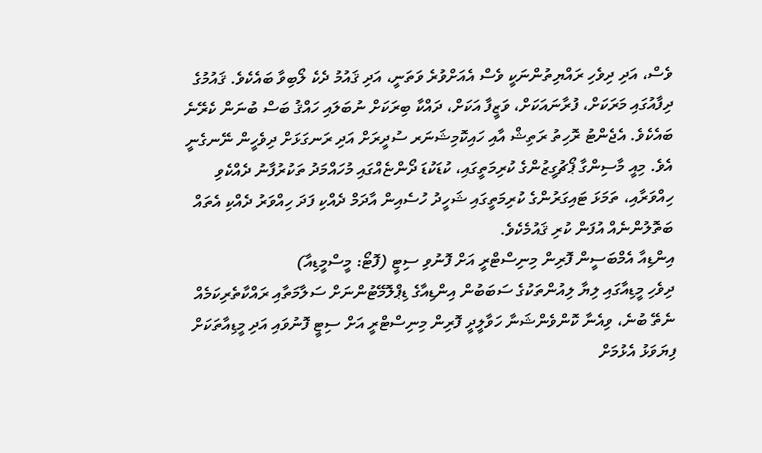ވެސް، އަދި ދިވެހި ރައްޔިތުންނަކީ ވެސް އެއަށްވުރެ ވަތަނީ، އަދި ޤައުމު ދެކެ ލޯބިވާ ބައެކެވެ. ޤައުމުގެ ދިފާއުގައި މަރަކަށް، ފުރާނައަކަށް، ވަޒީފާ އަކަށް، ދައްކާ ބިރަކަށް ނުބަލައި ހައްޤު ބަސް ބުނަން ކެރޭނެ ބައެކެވެ. އެޖެންޓު ރޮހިތު ރަތިޝް އާއި ހައިކޮމިޝަނަރ ސުދީރަށް އަދި ރަނގަޅަށް ދިވެހީން ނޭނގެނީ އެވެ. މިއީ މާސިންގާ ޕޯޗުގީޒުންގެ ކުރިމަތީގައި، ކުޑަކުޑަ ދޯންޏެއްގައި މުހައްމަދު ތަކުރުފާނު ދެއްކެވި ހިއްވަރާއި، ތަމަޅަ ޓައިގަރުންގެ ކުރިމަތީގައި ޝަހީދު ހުސެއިން އާދަމް ދެއްކި ފަދަ ހިއްވަރު ދެއްކި އެތައް ބަތޮލުންނެއް އުފަން ކުރި ޤައުމެކެވެ.
އިންޑިއާ އެމްބަސީން ފޮރިން މިނިސްޓްރީ އަށް ފޮނުވި ސިޓީ (ފޮޓޯ: މީސްމީޑިއާ)
ދިވެހި މީޑިއާގައި ލިޔާ ލިއުންތަކުގެ ސަބަބުން އިންޑިއާގެ ޑިޕްލޮމޭޓުންނަށް ސަލާމަތާއި ރައްކާތެރިކަމެއް ނެތޭ ބުނެ، ވިއެނާ ކޮންވެންޝަނާ ހަވާލީދީ ފޮރިން މިނިސްޓްރީ އަށް ސިޓީ ފޮނުވައި އަދި މީޑިއާތަކަށް ފިޔަވަޅު އެޅުމަށް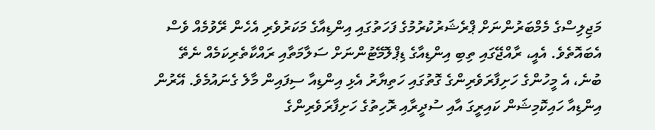މަޖިލިސްގެ މެމްބަރުންނަށް ޕްރެޝަރުކުރުމުގެ ފަހަތުގައި އިންޑިއާގެ މަކަރުވެރި އެހެން ރޭވުމެއް ވެސް އެބައޮތެވެ. އެއީ، ރާއްޖޭގައި ތިބި އިންޑިއާގެ ޑިޕްލޮމޭޓުންނަށް ސަލާމަތާއި ރައްކާތެރިކަމެއް ނެތޭ ބުނެ، އެ މީހުންގެ ހަށިފާރަވެރިންގެ ގޮތުގައި ހަތިޔާރު އެޅި އިންޑިއާ ސިފައިން މާލެ ގެނައުމެވެ. އޭރުން އިންޑިއާ ހައިކޮމިޝަން ކައިރީގަ އާއި ސުދީރާއި ރޮހިތުގެ ހަށިފާރަވެރިންގެ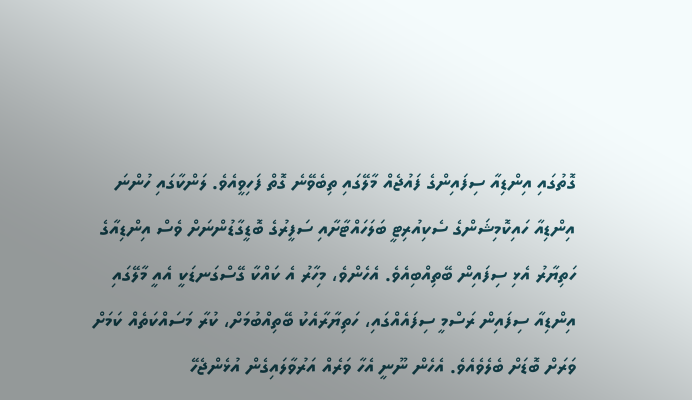ގޮތުގައި އިންޑިއާ ސިފައިންގެ ފައުޖެއް މާލޭގައި ތިބެވޭނެ ގޮތް ފަހިވީއެވެ. ލަންކާގައި ހުންނަ އިންޑިއާ ހައިކޮމިޝަންގެ ސެކިއުރިޓީ ބަލަހައްޓާށާއި ސަފީރުގެ ބޮޑީގާޑުންނަށް ވެސް އިންޑިއާގެ ހަތިޔާރު އެޅި ސިފައިން ބޭތިއްބިއެވެ. އެހެންވެ، މިހާރު އެ ކައްކާ ގޭސްގަނޑަކީ އެއީ މާލޭގައި އިންޑިއާ ސިފައިން ރަސްމީ ސިފައެއްގައި، ހަތިޔާރާއެކު ބޭތިއްބުމަށް، ކުރާ މަސައްކަތެއް ކަމަށް ވަރަށް ބޮޑަށް ބެލެވެއެވެ. އެހެން ނޫނީ އެހާ ވަރެއް އަރުވާލައިގެން އުޅެންޖެހޭ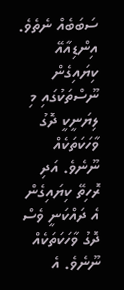ސަބަބެއް ނެތެވެ. އިންޑިއާއޭ ކިޔައިގެން ނޫސްތަކުގައި މި ލިޔަނީކީ ދޮގު ވާހަކަތަކެއް ނޫނެވެ. އަދި ރޮހިތޭ ކިޔައިގެން އެ ދައްކަނީ ވެސް ދޮގު ވާހަކަތަކެއް ނޫނެވެ. އެ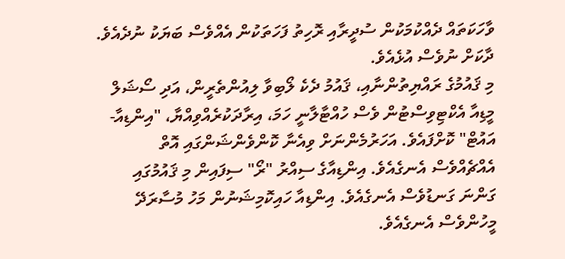ވާހަކަތައް ދެއްކުމަކުން ސުދީރާއި ރޮހިތު ފަހަތަކުން އެއްވެސް ބަޔަކު ނުދެއެވެ. ދާކަށް ނުވެސް އުޅެއެވެ.
މި ޤައުމުގެ ރައްޔިތުންނާއި، ޤައުމު ދެކެ ލޯބިވާ ލިއުންތެރީން، އަދި ސޯޝަލް މީޑިއާ އެކްޓިވިސްޓުން ވެސް ހުއްޓާލާނީ ހަމަ، އިރާދަކުރެއްވިއްޔާ، "އިންޑިއާ-އައުޓް" ކޮށްފައެވެ. އަހަރުމެންނަށް ވިއެނާ ކޮންވެންޝަންގައި އޮތް އެއްޗެއްވެސް އެނގެއެވެ. އިންޑިއާގެ ސިއްރު "ރޯ" ސިފައިން މި ޤައުމުގައި ގަންނަ ގަނޑުވެސް އެނގެއެވެ. އިންޑިއާ ހައިކޮމިޝަނުން މަހު މުސާރަދޭ މީހުންވެސް އެނގެއެވެ.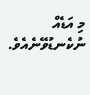މި އަޑެއް ނުކެނޑުވޭނެއެވެ.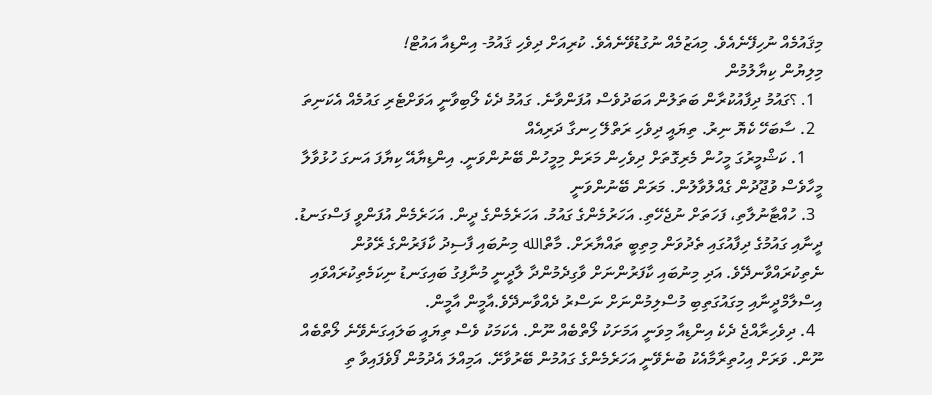މިޤައުމެއް ނުހިފޭނެއެވެ. މިއަޒުމެއް ނުގުޑުވޭނެއެވެ. ކުރިއަށް ދިވެހި ޤައުމު- އިންޑިއާ އައުޓް!
މިލިޔުން ކިޔާލުމުން
  1. ؟ގައުމު ދިފާއުކުރާން ބަތަލުން އަބަދުވެސް އުފަންވާނެ. ގައުމު ދެކެ ލޯބިވާނީ އަވަށްޓެރި ގައުމެއް އެކަނިތަ
  2. ސާބަހޭ ކެޔޮ ނިރު. ތިޔައީ ދިވެހި ރަތްލޭ ހިނގާ ދަރިއެއް
    1. ކަޝްމީރުގަ މީހުން މެރިގޮތަށް ދިވެހިން މަރަން މިމީހުން ބޭނުންވަނީ. އިންޑިޔާއޭ ކިޔާފަ އަނގަ ހުޅުވާލާ މީހާވެސް ވުޖޫދުން ގެއްލުވާލުން. މަރަން ބޭނުންވަނީ
  3. ހުއްޓާނުލާތި، ފަހަތަށް ނުޖެހޭތި. އަހަރުމެންގެ ގައުމު. އަހަރެމެންގެ ދީން. އަހަރެމެން އުފަންވީ ފަސްގަނޑު. ދީނާއި ގައުމުގެ ދިފާއުގައި ތެދުވަން މިތިބީ ތައްޔާރަށް. މާތްالله މިނުބައި ފާސިދު ކާފަރުންގެ ރޭވުން ނެތިކުރައްވާނދޭވެ. އަދި މިނުބައި ކާފަރުންނަށް ވާގިދެމުންދާ ލާދީނީ މުނާފިގު ބައިގަނޑު ނިކަމެތިކުރައްވައި އިސްލާމްދީނާއި މިގައުގަތިބި މުސްލިމުންނަށް ނަސްރު ދެއްވާނދޭވެ.އާމީން އާމީން.
  4. ދިވެހިރާއްޖެ ދެކެ އިންޑިއާ މިވަނީ އަމަށަކު ލޯތްބެއް ނޫން. އެކަމަކު ވެސް ތިޔައީ ބަލައިގަނެވޭނެ ލޯތްބެއް ނޫން. ވަރަށް އިހުތިރާމާއެކު ބުނެވޭނީ އަހަރެމެންގެ ގައުމުން ބޭރުވާށޭ. އަމިއްލަ އެދުމުން ފޯވެފައިވާ ތި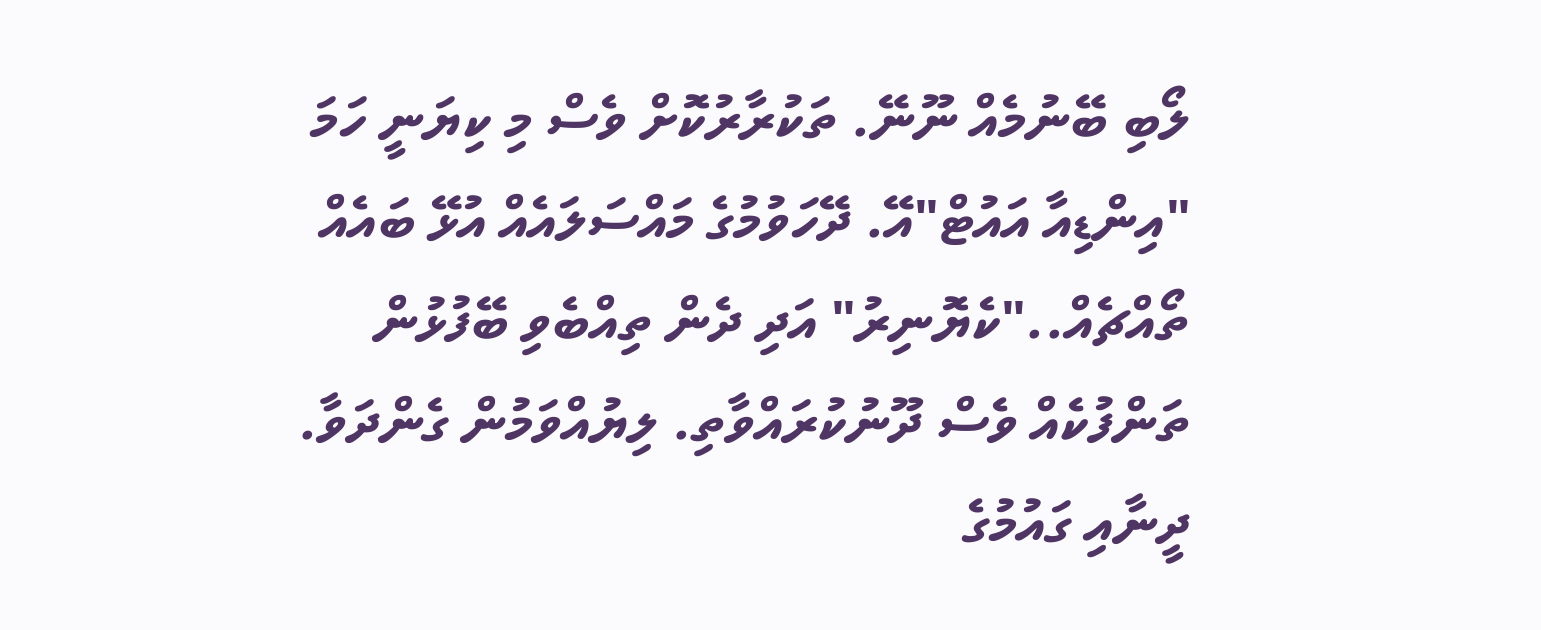ލޯބި ބޭނުމެއް ނޫނޭ. ތަކުރާރުކޮށް ވެސް މި ކިޔަނީ ހަމަ "އިންޑިއާ އައުޓް"އޭ. ދޭހަވުމުގެ މައްސަލައެއް އުޅޭ ބައެއް ތޯއްޗެއް.."ކެޔޮނިރު" އަދި ދެން ތިއްބެވި ބޭފުޅުން ތަންފުކެއް ވެސް ދޫނުކުރައްވާތި. ލިޔުއްވަމުން ގެންދަވާ. ދީނާއި ގައުމުގެ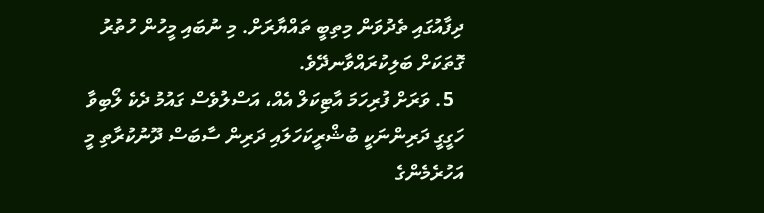ދިފާއުގައި ތެދުވަން މިތިބީ ތައްޔާރަށް. މި ނުބައި މީހުން ހުތުރު ގޮތަކަށް ބަލިކުރައްވާނދޭވެ.
  5. ވަރަށް ފުރިހަމަ އާޓިކަލް އެއް، އަސްލުވެސް ގައުމު ދެކެ ލޯބިވާ ހަގީގީ ދަރިންނަކީ ބުޝްރީކަހަލައި ދަރިން ސާބަސް ދޫނުކުރާތި މީ އަހުރެމެންގެ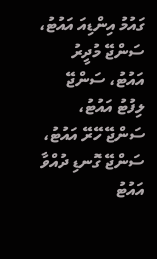ގައުމު އިންޑިއަ އައުޓު، ސަންޖޭ މުދީރު އައުޓު، ސަންޖޭ ލިފުޓު އައުޓު، ސަންޖޭ ހޭރޭ އައުޓު، ސަންޖޭ ގޮނޑި ދުއްވާ އައުޓު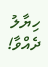ހިޔާލު ދެއްވާ!